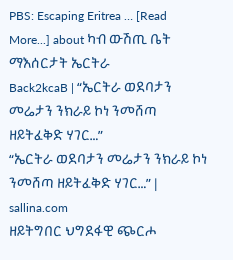PBS: Escaping Eritrea … [Read More...] about ካብ ውሽጢ ቤት ማእሰርታት ኤርትራ
Back2kcaB | “ኤርትራ ወደባታን መሬታን ንክራይ ኮነ ንመሸጣ ዘይትፈቅድ ሃገር…”
“ኤርትራ ወደባታን መሬታን ንክራይ ኮነ ንመሸጣ ዘይትፈቅድ ሃገር…” | sallina.com
ዘይትግበር ህግደፋዊ ጭርሖ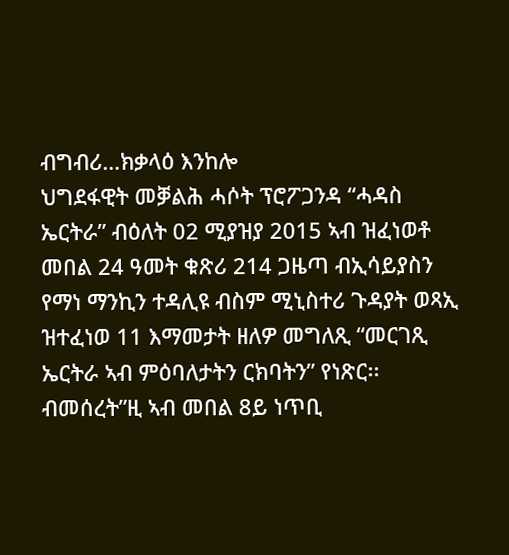ብግብሪ…ክቃላዕ እንከሎ
ህግደፋዊት መቓልሕ ሓሶት ፕሮፖጋንዳ “ሓዳስ ኤርትራ” ብዕለት 02 ሚያዝያ 2015 ኣብ ዝፈነወቶ መበል 24 ዓመት ቁጽሪ 214 ጋዜጣ ብኢሳይያስን የማነ ማንኪን ተዳሊዩ ብስም ሚኒስተሪ ጉዳያት ወጻኢ ዝተፈነወ 11 እማመታት ዘለዎ መግለጺ “መርገጺ ኤርትራ ኣብ ምዕባለታትን ርክባትን” የነጽር፡፡ ብመሰረት”ዚ ኣብ መበል 8ይ ነጥቢ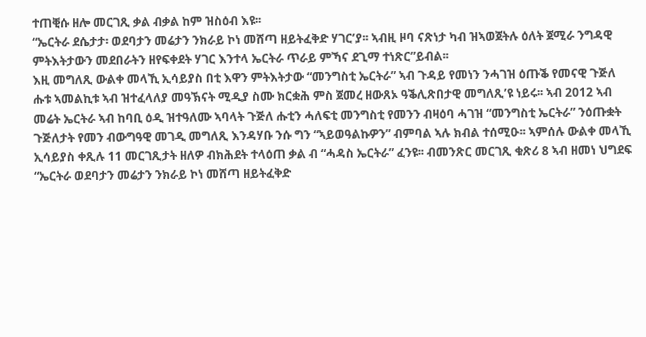ተጠቒሱ ዘሎ መርገጺ ቃል ብቃል ከም ዝስዕብ እዩ፡፡
“ኤርትራ ደሴታታ፡ ወደባታን መሬታን ንክራይ ኮነ መሸጣ ዘይትፈቅድ ሃገር’ያ፡፡ ኣብዚ ዞባ ናጽነታ ካብ ዝኣወጀትሉ ዕለት ጀሚራ ንግዳዊ ምትእትታውን መደበራትን ዘየፍቀደት ሃገር እንተላ ኤርትራ ጥራይ ምኻና ደጊማ ተነጽር”ይብል፡፡
እዚ መግለጺ ውልቀ መላኺ ኢሳይያስ በቲ እዋን ምትእትታው “መንግስቲ ኤርትራ” ኣብ ጉዳይ የመነን ንሓገዝ ዕጡቕ የመናዊ ጉጅለ ሑቱ ኣመልኪቱ ኣብ ዝተፈላለያ መዓኽናት ሚዲያ ስሙ ክርቋሕ ምስ ጀመረ ዘውጸኦ ዓቕሊጽበታዊ መግለጺ’ዩ ነይሩ፡፡ ኣብ 2012 ኣብ መሬት ኤርትራ ኣብ ከባቢ ዕዲ ዝተዓለሙ ኣባላት ጉጅለ ሑቲን ሓለፍቲ መንግስቲ የመንን ብዛዕባ ሓገዝ “መንግስቲ ኤርትራ” ንዕጡቋት ጉጅለታት የመን ብውግዓዊ መገዲ መግለጺ እንዳሃቡ ንሱ ግን “ኣይወዓልኩዎን” ብምባል ኣሉ ክብል ተሰሚዑ፡፡ ኣምሰሉ ውልቀ መላኺ ኢሳይያስ ቀጺሉ 11 መርገጺታት ዘለዎ ብክሕደት ተላዕጠ ቃል ብ “ሓዳስ ኤርትራ” ፈንዩ፡፡ ብመንጽር መርገጺ ቁጽሪ 8 ኣብ ዘመነ ህግደፍ “ኤርትራ ወደባታን መሬታን ንክራይ ኮነ መሸጣ ዘይትፈቅድ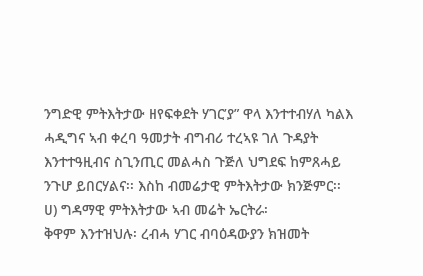ንግድዊ ምትእትታው ዘየፍቀደት ሃገር’ያ” ዋላ እንተተብሃለ ካልእ ሓዲግና ኣብ ቀረባ ዓመታት ብግብሪ ተረኣዩ ገለ ጉዳያት እንተተዓዚብና ስጊንጢር መልሓስ ጉጅለ ህግደፍ ከምጸሓይ ንጉሆ ይበርሃልና፡፡ እስከ ብመሬታዊ ምትእትታው ክንጅምር፡፡
ሀ) ግዳማዊ ምትእትታው ኣብ መሬት ኤርትራ፡
ቅዋም እንተዝህሉ፡ ረብሓ ሃገር ብባዕዳውያን ክዝመት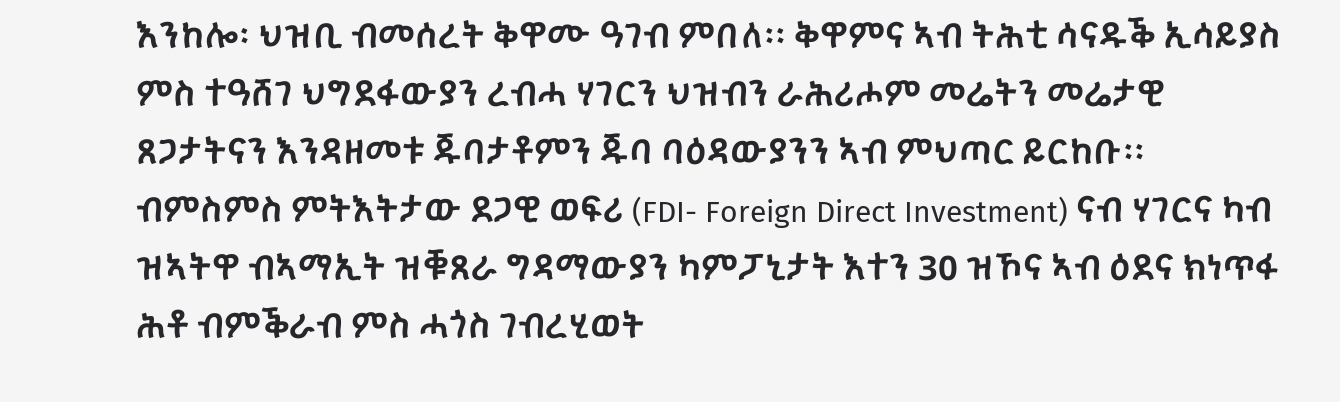እንከሎ፡ ህዝቢ ብመሰረት ቅዋሙ ዓገብ ምበለ፡፡ ቅዋምና ኣብ ትሕቲ ሳናዱቕ ኢሳይያስ ምስ ተዓሸገ ህግደፋውያን ረብሓ ሃገርን ህዝብን ራሕሪሖም መሬትን መሬታዊ ጸጋታትናን እንዳዘመቱ ጁባታቶምን ጁባ ባዕዳውያንን ኣብ ምህጣር ይርከቡ፡፡ ብምስምስ ምትእትታው ደጋዊ ወፍሪ (FDI- Foreign Direct Investment) ናብ ሃገርና ካብ ዝኣትዋ ብኣማኢት ዝቑጸራ ግዳማውያን ካምፓኒታት እተን 30 ዝኾና ኣብ ዕደና ክነጥፋ ሕቶ ብምቕራብ ምስ ሓጎስ ገብረሂወት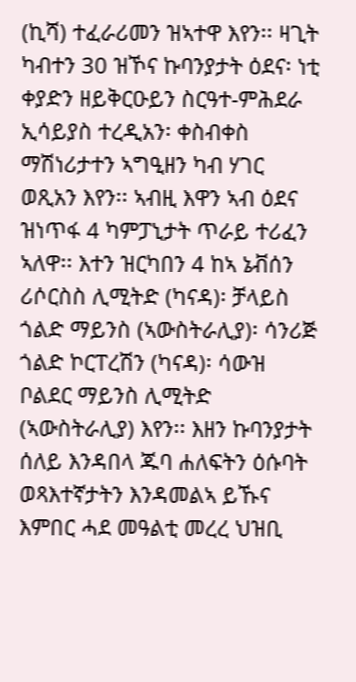(ኪሻ) ተፈራሪመን ዝኣተዋ እየን፡፡ ዛጊት ካብተን 30 ዝኾና ኩባንያታት ዕደና፡ ነቲ ቀያድን ዘይቅርዑይን ስርዓተ-ምሕደራ ኢሳይያስ ተረዲአን፡ ቀስብቀስ ማሽነሪታተን ኣግዒዘን ካብ ሃገር ወጺአን እየን፡፡ ኣብዚ እዋን ኣብ ዕደና ዝነጥፋ 4 ካምፓኒታት ጥራይ ተሪፈን ኣለዋ፡፡ እተን ዝርካበን 4 ከኣ ኔቭሰን ሪሶርስስ ሊሚትድ (ካናዳ)፡ ቻላይስ ጎልድ ማይንስ (ኣውስትራሊያ)፡ ሳንሪጅ ጎልድ ኮርፐረሽን (ካናዳ)፡ ሳውዝ ቦልደር ማይንስ ሊሚትድ (ኣውስትራሊያ) እየን፡፡ እዘን ኩባንያታት ሰለይ እንዳበላ ጁባ ሐለፍትን ዕሱባት ወጻእተኛታትን እንዳመልኣ ይኹና እምበር ሓደ መዓልቲ መረረ ህዝቢ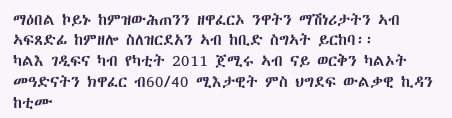ማዕበል ኮይኑ ከምዝውሕጠንን ዘዋፈርኦ ንዋትን ማሽነሪታትን ኣብ ኣፍጸድፊ ከምዘሎ ስለዝርደአን ኣብ ከቢድ ስግኣት ይርከባ፡፡
ካልእ ገዲፍና ካብ የካቲት 2011 ጀሚሩ ኣብ ናይ ወርቅን ካልኦት መዓድናትን ክዋፈር ብ60/40 ሚእታዊት ምስ ህግደፍ ውልቃዊ ኪዳን ከቲሙ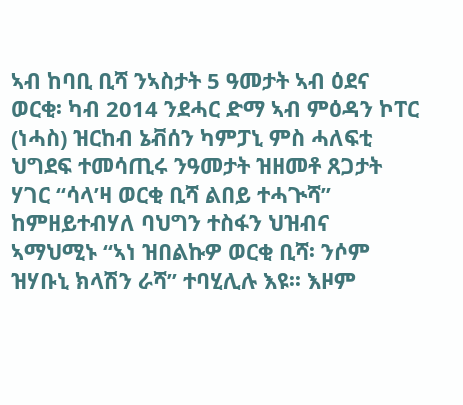ኣብ ከባቢ ቢሻ ንኣስታት 5 ዓመታት ኣብ ዕደና ወርቂ፡ ካብ 2014 ንደሓር ድማ ኣብ ምዕዳን ኮፐር (ነሓስ) ዝርከብ ኔቭሰን ካምፓኒ ምስ ሓለፍቲ ህግደፍ ተመሳጢሩ ንዓመታት ዝዘመቶ ጸጋታት ሃገር “ሳላ’ዛ ወርቂ ቢሻ ልበይ ተሓጒሻ” ከምዘይተብሃለ ባህግን ተስፋን ህዝብና ኣማህሚኑ “ኣነ ዝበልኩዎ ወርቂ ቢሻ፡ ንሶም ዝሃቡኒ ክላሽን ራሻ” ተባሂሊሉ እዩ፡፡ እዞም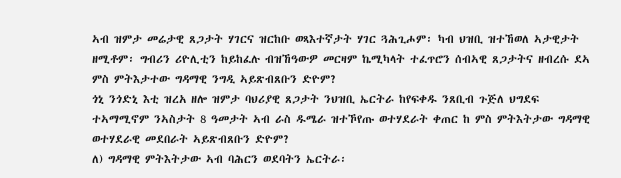ኣብ ዝምታ መሬታዊ ጸጋታት ሃገርና ዝርከቡ ወጻእተኛታት ሃገር ጓሕጊሖም፡ ካብ ህዝቢ ዝተኸወለ ኣታዊታት ዘሚቶም፡ ግብሪን ሪዮሊቲን ከይከፈሉ ብዝኸዓውዎ መርዛም ኬሚካላት ተፈጥሮን ሰብኣዊ ጸጋታትና ዘብረሱ ደኣ ምስ ምትእታተው ግዳማዊ ንግዲ ኣይጽብጸቡን ድዮም?
ጎኒ ንጎድኒ እቲ ዝረአ ዘሎ ዝምታ ባህሪያዊ ጸጋታት ንህዝቢ ኤርትራ ከየፍቀዱ ንጸቢብ ጉጅለ ህግደፍ ተኣማሚኖም ንኣስታት 8 ዓመታት ኣብ ራስ ዱሜራ ዝተኾየጡ ወተሃደራት ቀጠር ከ ምስ ምትእትታው ግዳማዊ ወተሃደራዊ መደበራት ኣይጽብጸቡን ድዮም?
ለ) ግዳማዊ ምትእትታው ኣብ ባሕርን ወደባትን ኤርትራ፡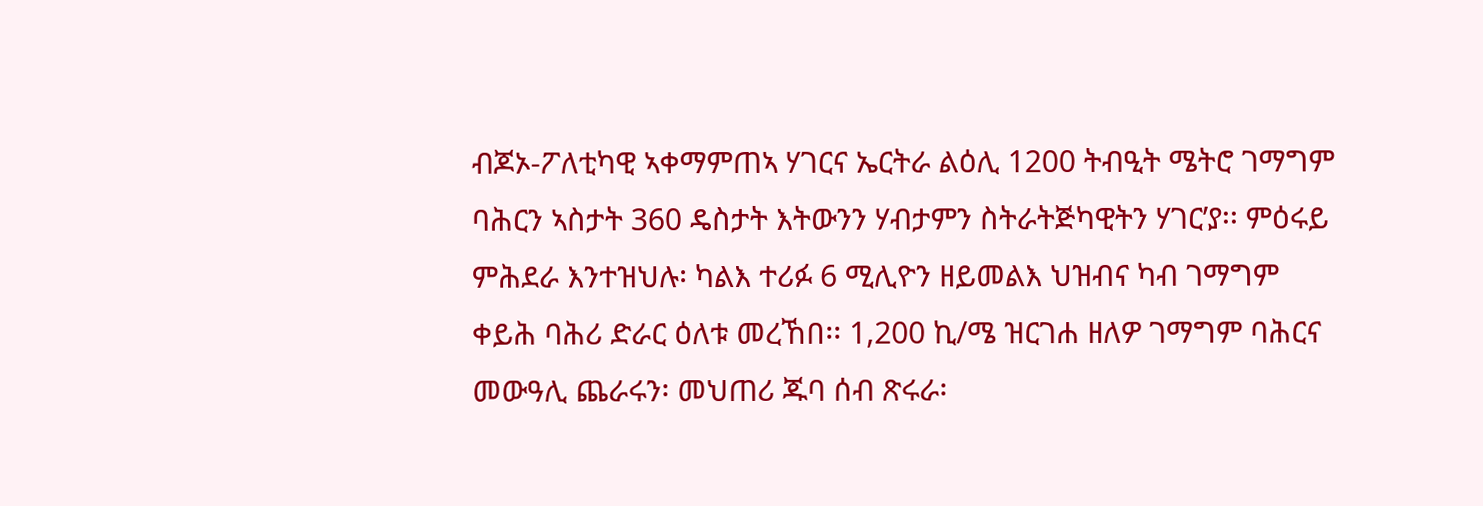ብጆኦ-ፖለቲካዊ ኣቀማምጠኣ ሃገርና ኤርትራ ልዕሊ 1200 ትብዒት ሜትሮ ገማግም ባሕርን ኣስታት 360 ዴስታት እትውንን ሃብታምን ስትራትጅካዊትን ሃገር’ያ፡፡ ምዕሩይ ምሕደራ እንተዝህሉ፡ ካልእ ተሪፉ 6 ሚሊዮን ዘይመልእ ህዝብና ካብ ገማግም ቀይሕ ባሕሪ ድራር ዕለቱ መረኸበ፡፡ 1,200 ኪ/ሜ ዝርገሐ ዘለዎ ገማግም ባሕርና መውዓሊ ጨራሩን፡ መህጠሪ ጁባ ሰብ ጽሩራ፡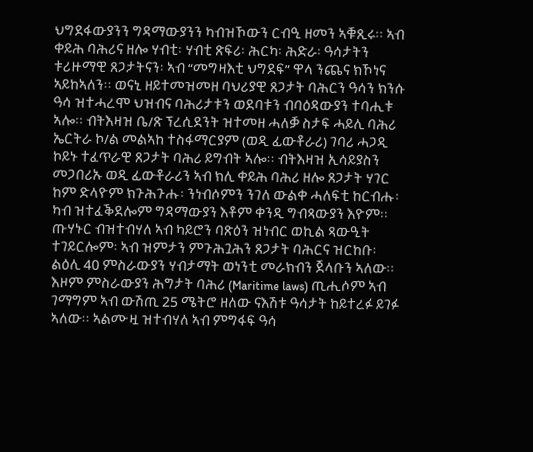ህግደፋውያንን ግዳማውያንን ካብዝኾውን ርብዒ ዘመን ኣቑጺሩ፡፡ ኣብ ቀይሕ ባሕሪና ዘሎ ሃብቲ፡ ሃብቲ ጽፍሪ፡ ሕርካ፡ ሕድራ፡ ዓሳታትን ቱሪዙማዊ ጸጋታትናን፡ ኣብ “መግዛእቲ ህግደፍ” ዋላ ንጨና ክኾነና ኣይከኣለን፡፡ ወናኒ ዘይተመዝመዘ ባህሪያዊ ጸጋታት ባሕርን ዓሳን ክንሱ ዓሳ ዝተሓረሞ ህዝብና ባሕሪታቱን ወደባቱን ብባዕዳውያን ተባሒቱ ኣሎ፡፡ ብትእዛዝ ቤ/ጽ ፕረሲደንት ዝተመዘ ሓለቓ ስታፍ ሓይሊ ባሕሪ ኤርትራ ኮ/ል መልኣከ ተስፋማርያም (ወዲ ፊውቶራሪ) ገባሪ ሓጋዲ ኮይኑ ተፈጥራዊ ጸጋታት ባሕሪ ይግብት ኣሎ፡፡ ብትእዛዝ ኢሳይያስን መጋበሪኡ ወዲ ፊውቶራሪን ኣብ ክሊ ቀይሕ ባሕሪ ዘሎ ጸጋታት ሃገር ከም ድላዮም ክጉሕጉሑ፡ ንነብሶምን ንገለ ውልቀ ሓለፍቲ ከርብሑ፡ ካብ ዝተፈቕደሎም ግዳማውያን እቶም ቀንዲ ግብጻውያን እዮም፡፡ ጡሃኑር ብዝተብሃለ ኣብ ካይሮን ባጽዕን ዝነብር ወኪል ጻውዒት ተገይርሎም፡ ኣብ ዝምታን ምጉሕጓሕን ጸጋታት ባሕርና ዝርከቡ፡ ልዕሊ 40 ምስራውያን ሃብታማት ወነንቲ መራክብን ጀላቡን ኣለው፡፡ እዞም ምስራውያን ሕግታት ባሕሪ (Maritime laws) ጢሒሶም ኣብ ገማግም ኣብ ውሽጢ 25 ሜትሮ ዘለው ናእሽቱ ዓሳታት ከይተረፉ ይገፉ ኣለው፡፡ ኣልሙዟ ዝተብሃለ ኣብ ምግፋፍ ዓሳ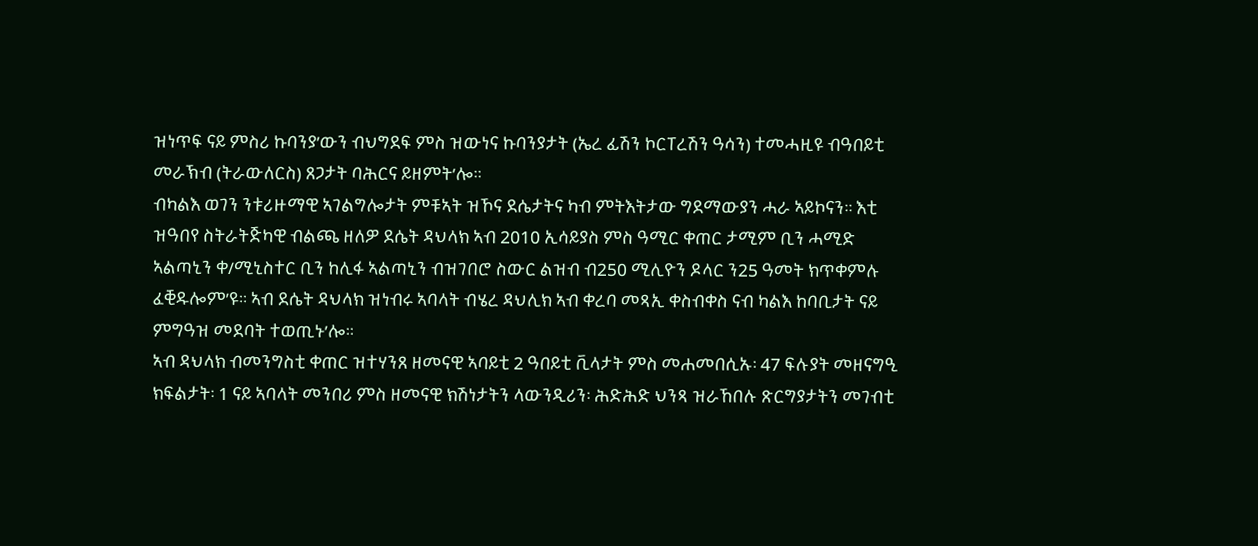ዝነጥፍ ናይ ምስሪ ኩባንያ’ውን ብህግደፍ ምስ ዝውነና ኩባንያታት (ኤረ ፊሽን ኮርፐረሽን ዓሳን) ተመሓዚዩ ብዓበይቲ መራኽብ (ትራውለርስ) ጸጋታት ባሕርና ይዘምት’ሎ፡፡
ብካልእ ወገን ንቱሪዙማዊ ኣገልግሎታት ምቹኣት ዝኾና ደሴታትና ካብ ምትእትታው ግደማውያን ሓራ ኣይኮናን፡፡ እቲ ዝዓበየ ስትራትጅካዊ ብልጫ ዘለዎ ደሴት ዳህላክ ኣብ 2010 ኢሳይያስ ምስ ዓሚር ቀጠር ታሚም ቢን ሓሚድ ኣልጣኒን ቀ/ሚኒስተር ቢን ከሊፋ ኣልጣኒን ብዝገበሮ ስውር ልዝብ ብ250 ሚሊዮን ዶላር ን25 ዓመት ክጥቀምሉ ፈቒዱሎም’ዩ፡፡ ኣብ ደሴት ዳህላክ ዝነብሩ ኣባላት ብሄረ ዳህሊክ ኣብ ቀረባ መጻኢ ቀስብቀስ ናብ ካልእ ከባቢታት ናይ ምግዓዝ መደባት ተወጢኑ’ሎ፡፡
ኣብ ዳህላክ ብመንግስቲ ቀጠር ዝተሃንጸ ዘመናዊ ኣባይቲ 2 ዓበይቲ ቪላታት ምስ መሐመበሲኡ፡ 47 ፍሉያት መዘናግዒ ክፍልታት፡ 1 ናይ ኣባላት መንበሪ ምስ ዘመናዊ ክሽነታትን ላውንዲሪን፡ ሕድሕድ ህንጻ ዝራኸበሉ ጽርግያታትን መገብቲ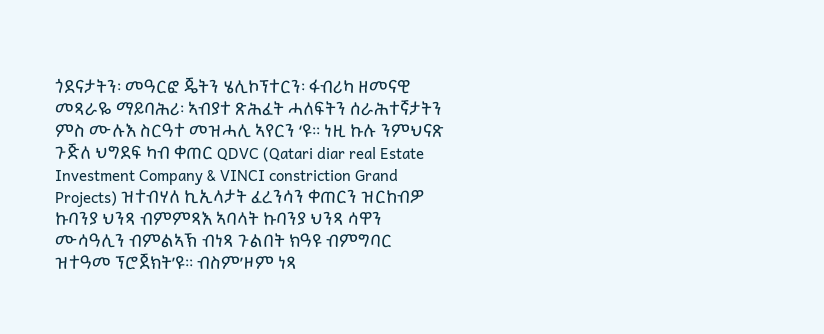ጎደናታትን፡ መዓርፎ ጄትን ሄሊኮፕተርን፡ ፋብሪካ ዘመናዊ መጻራዬ ማይባሕሪ፡ ኣብያተ ጽሕፈት ሓለፍትን ሰራሕተኛታትን ምስ ሙሉእ ስርዓተ መዝሓሊ ኣየርን ‘ዩ፡፡ ነዚ ኩሉ ንምህናጽ ጉጅለ ህግደፍ ካብ ቀጠር QDVC (Qatari diar real Estate Investment Company & VINCI constriction Grand Projects) ዝተብሃለ ኪኢላታት ፈረንሳን ቀጠርን ዝርከብዎ ኩባንያ ህንጻ ብምምጻእ ኣባላት ኩባንያ ህንጻ ሳዋን ሙሳዓሊን ብምልኣኽ ብነጻ ጉልበት ክዓዩ ብምግባር ዝተዓመ ፕሮጀክት’ዩ፡፡ ብስም’ዞም ነጻ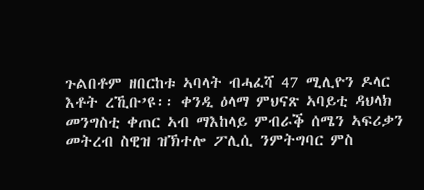ጉልበቶም ዘበርከቱ ኣባላት ብሓፈሻ 47 ሚሊዮን ዶላር እቶት ረኺቡ’ዩ፡፡ ቀንዲ ዕላማ ምህናጽ ኣባይቲ ዳህላክ መንግስቲ ቀጠር ኣብ ማእከላይ ምብራቕ ሰሜን ኣፍሪቃን መትረብ ስዊዝ ዝኽተሎ ፖሊሲ ንምትግባር ምስ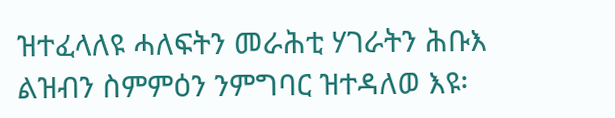ዝተፈላለዩ ሓለፍትን መራሕቲ ሃገራትን ሕቡእ ልዝብን ስምምዕን ንምግባር ዝተዳለወ እዩ፡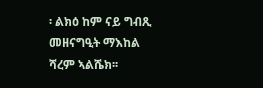፡ ልክዕ ከም ናይ ግብጺ መዘናግዒት ማእከል ሻረም ኣልሼክ፡፡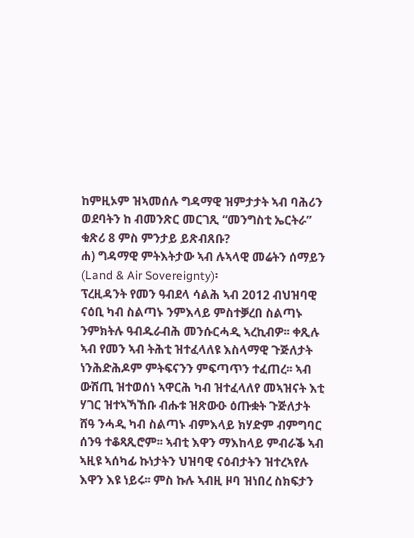ከምዚኦም ዝኣመሰሉ ግዳማዊ ዝምታታት ኣብ ባሕሪን ወደባትን ከ ብመንጽር መርገጺ “መንግስቲ ኤርትራ” ቁጽሪ 8 ምስ ምንታይ ይጽብጸቡ?
ሐ) ግዳማዊ ምትእትታው ኣብ ሉኣላዊ መሬትን ሰማይን (Land & Air Sovereignty)፡
ፕረዚዳንት የመን ዓብደላ ሳልሕ ኣብ 2012 ብህዝባዊ ናዕቢ ካብ ስልጣኑ ንምእላይ ምስተቓረበ ስልጣኑ ንምክትሉ ዓብዱራብሕ መንሱርሓዲ ኣረኪብዎ፡፡ ቀጺሉ ኣብ የመን ኣብ ትሕቲ ዝተፈላለዩ እስላማዊ ጉጅለታት ነንሕድሕዶም ምትፍናንን ምፍጣጥን ተፈጠረ፡፡ ኣብ ውሽጢ ዝተወሰነ ኣዋርሕ ካብ ዝተፈላለየ መኣዝናት እቲ ሃገር ዝተኣኻኸቡ ብሑቱ ዝጽውዑ ዕጡቋት ጉጅለታት ሸዓ ንሓዲ ካብ ስልጣኑ ብምእላይ ክሃድም ብምግባር ሰንዓ ተቆጻጺሮም፡፡ ኣብቲ እዋን ማእከላይ ምብራቕ ኣብ ኣዚዩ ኣሰካፊ ኩነታትን ህዝባዊ ናዕብታትን ዝተረኣየሉ እዋን እዩ ነይሩ፡፡ ምስ ኩሉ ኣብዚ ዞባ ዝነበረ ስክፍታን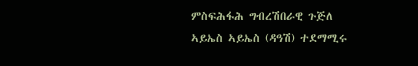ምስፍሕፋሕ ግብረሽበራዊ ጉጅለ ኣይኤስ ኣይኤስ (ዳዓሽ) ተደማሚሩ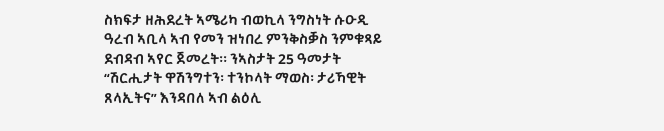ስክፍታ ዘሕደረት ኣሜሪካ ብወኪላ ንግስነት ሱዑዲ ዓረብ ኣቢላ ኣብ የመን ዝነበረ ምንቅስቓስ ንምቁጻይ ደብዳብ ኣየር ጀመረት፡፡ ንኣስታት 25 ዓመታት “ሽርሒታት ዋሽንግተን፡ ተንኮላት ማወስ፡ ታሪኻዊት ጸላኢትና” እንዳበለ ኣብ ልዕሊ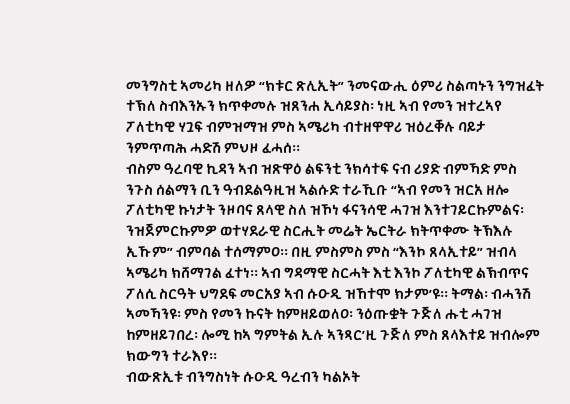መንግስቲ ኣመሪካ ዘለዎ “ክቱር ጽሊኢት” ንመናውሒ ዕምሪ ስልጣኑን ንግዝፈት ተኽለ ስብእንኡን ክጥቀመሉ ዝጸንሐ ኢሳይያስ፡ ነዚ ኣብ የመን ዝተረኣየ ፖለቲካዊ ሃጓፍ ብምዝማዝ ምስ ኣሜሪካ ብተዘዋዋሪ ዝዕረቐሉ ባይታ ንምጥጣሕ ሓድሽ ምህዞ ፈሓሰ፡፡
ብስም ዓረባዊ ኪዳን ኣብ ዝጽዋዕ ልፍንቲ ንክሳተፍ ናብ ሪያድ ብምኻድ ምስ ንጉስ ሰልማን ቢን ዓብደልዓዚዝ ኣልሱድ ተራኺቡ “ኣብ የመን ዝርአ ዘሎ ፖለቲካዊ ኩነታት ንዞባና ጸላዊ ስለ ዝኾነ ፋናንሳዊ ሓገዝ እንተገይርኩምልና፡ ንዝጀምርኩምዎ ወተሃደራዊ ስርሒት መሬት ኤርትራ ክትጥቀሙ ትኽእሉ ኢኹም” ብምባል ተሰማምዐ፡፡ በዚ ምስምስ ምስ “እንኮ ጸላኢተይ” ዝብላ ኣሜሪካ ክሸማገል ፈተነ፡፡ ኣብ ግዳማዊ ስርሓት እቲ እንኮ ፖለቲካዊ ልኽብጥና ፖለሲ ስርዓት ህግደፍ መርአያ ኣብ ሱዑዲ ዝኸተሞ ክታም’ዩ፡፡ ትማል፡ ብሓንሽ ኣመኻንዩ፡ ምስ የመን ኩናት ከምዘይወለዐ፡ ንዕጡቋት ጉጅለ ሑቲ ሓገዝ ከምዘይገበረ፡ ሎሚ ከኣ ግምትል ኢሉ ኣንጻር’ዚ ጉጅለ ምስ ጸላእተይ ዝብሎም ክውግን ተራእየ፡፡
ብውጽኢቱ ብንግስነት ሱዑዲ ዓረብን ካልኦት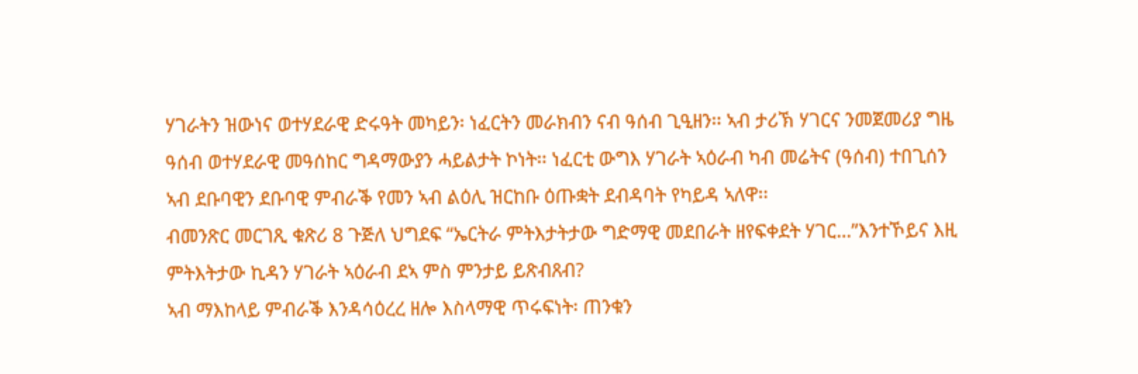ሃገራትን ዝውነና ወተሃደራዊ ድሩዓት መካይን፡ ነፈርትን መራክብን ናብ ዓሰብ ጊዒዘን፡፡ ኣብ ታሪኽ ሃገርና ንመጀመሪያ ግዜ ዓሰብ ወተሃደራዊ መዓሰከር ግዳማውያን ሓይልታት ኮነት፡፡ ነፈርቲ ውግእ ሃገራት ኣዕራብ ካብ መሬትና (ዓሰብ) ተበጊሰን ኣብ ደቡባዊን ደቡባዊ ምብራቕ የመን ኣብ ልዕሊ ዝርከቡ ዕጡቋት ደብዳባት የካይዳ ኣለዋ፡፡
ብመንጽር መርገጺ ቁጽሪ 8 ጉጅለ ህግደፍ “ኤርትራ ምትእታትታው ግድማዊ መደበራት ዘየፍቀደት ሃገር…”እንተኾይና እዚ ምትእትታው ኪዳን ሃገራት ኣዕራብ ደኣ ምስ ምንታይ ይጽብጸብ?
ኣብ ማእከላይ ምብራቕ እንዳሳዕረረ ዘሎ እስላማዊ ጥሩፍነት፡ ጠንቁን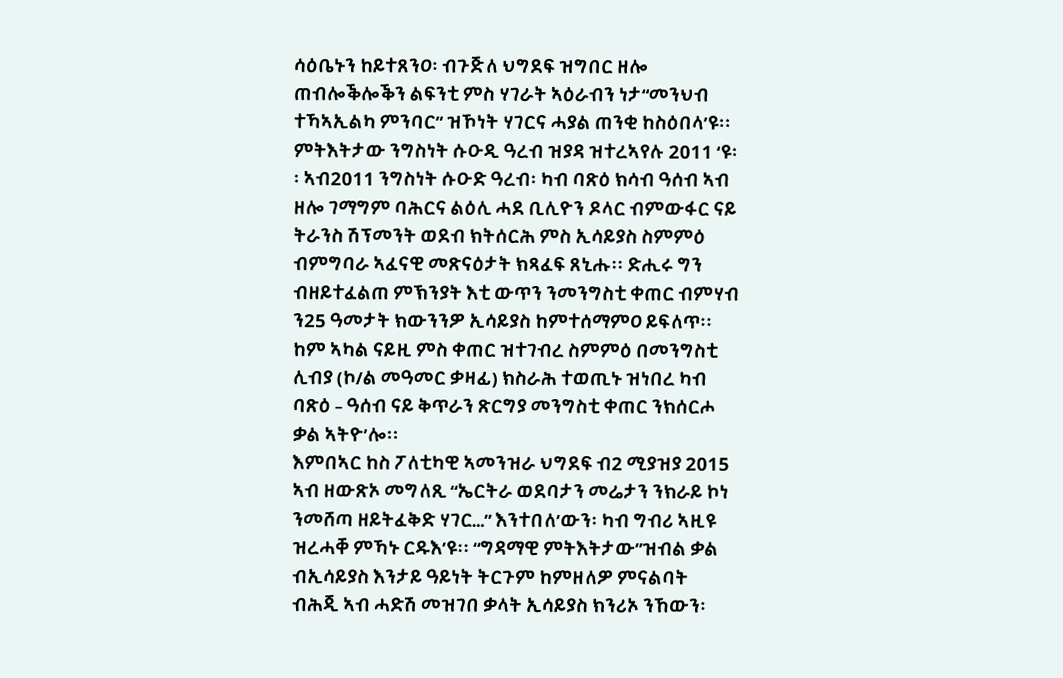ሳዕቤኑን ከይተጸንዐ፡ ብጉጅለ ህግደፍ ዝግበር ዘሎ ጠብሎቕሎቕን ልፍንቲ ምስ ሃገራት ኣዕራብን ነታ“መንህብ ተኻኣኢልካ ምንባር” ዝኾነት ሃገርና ሓያል ጠንቂ ከስዕበላ’ዩ፡፡ ምትእትታው ንግስነት ሱዑዲ ዓረብ ዝያዳ ዝተረኣየሉ 2011 ‘ዩ፡፡ ኣብ2011 ንግስነት ሱዑድ ዓረብ፡ ካብ ባጽዕ ክሳብ ዓሰብ ኣብ ዘሎ ገማግም ባሕርና ልዕሊ ሓደ ቢሊዮን ዶላር ብምውፋር ናይ ትራንስ ሽፕመንት ወደብ ክትሰርሕ ምስ ኢሳይያስ ስምምዕ ብምግባራ ኣፈናዊ መጽናዕታት ክጻፈፍ ጸኒሑ፡፡ ድሒሩ ግን ብዘይተፈልጠ ምኽንያት እቲ ውጥን ንመንግስቲ ቀጠር ብምሃብ ን25 ዓመታት ክውንንዎ ኢሳይያስ ከምተሰማምዐ ይፍለጥ፡፡ ከም ኣካል ናይዚ ምስ ቀጠር ዝተገብረ ስምምዕ በመንግስቲ ሊብያ (ኮ/ል መዓመር ቃዛፊ) ክስራሕ ተወጢኑ ዝነበረ ካብ ባጽዕ – ዓሰብ ናይ ቅጥራን ጽርግያ መንግስቲ ቀጠር ንክሰርሖ ቃል ኣትዮ’ሎ፡፡
እምበኣር ከስ ፖለቲካዊ ኣመንዝራ ህግደፍ ብ2 ሚያዝያ 2015 ኣብ ዘውጽኦ መግለጺ “ኤርትራ ወደባታን መሬታን ንክራይ ኮነ ንመሸጣ ዘይትፈቅድ ሃገር…” እንተበለ’ውን፡ ካብ ግብሪ ኣዚዩ ዝረሓቐ ምኻኑ ርዱእ’ዩ፡፡ “ግዳማዊ ምትእትታው”ዝብል ቃል ብኢሳይያስ እንታይ ዓይነት ትርጉም ከምዘለዎ ምናልባት ብሕጂ ኣብ ሓድሽ መዝገበ ቃላት ኢሳይያስ ክንሪኦ ንኸውን፡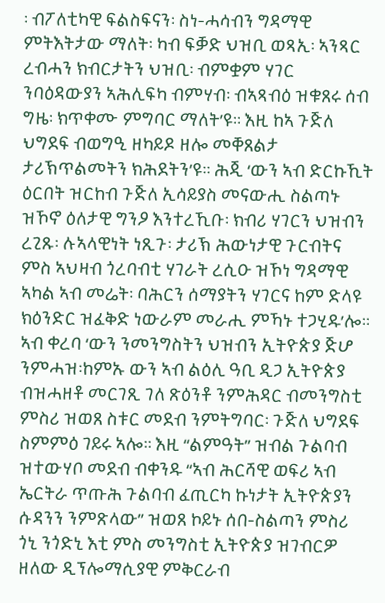፡ ብፖለቲካዊ ፍልስፍናን፡ ስነ-ሓሳብን ግዳማዊ ምትእትታው ማለት፡ ካብ ፍቓድ ህዝቢ ወጻኢ፡ ኣንጻር ረብሓን ክብርታትን ህዝቢ፡ ብምቋም ሃገር ንባዕዳውያን ኣሕሊፍካ ብምሃብ፡ ብኣጻብዕ ዝቁጸሩ ሰብ ግዜ፡ ክጥቀሙ ምግባር ማለት’ዩ፡፡ እዚ ከኣ ጉጅለ ህግደፍ ብወግዒ ዘካይዶ ዘሎ መቐጸልታ ታሪኽጥልመትን ክሕደትን’ዩ፡፡ ሕጂ ‘ውን ኣብ ድርኩኺት ዕርበት ዝርከብ ጉጅለ ኢሳይያስ መናውሒ ስልጣኑ ዝኾኖ ዕለታዊ ግንዖ እንተረኺቡ፡ ክብሪ ሃገርን ህዝብን ረጊጹ፡ ሉኣላዊነት ነጺጉ፡ ታሪኽ ሕውነታዊ ጉርብትና ምስ ኣህዛብ ጎረባብቲ ሃገራት ረሲዑ ዝኾነ ግዳማዊ ኣካል ኣብ መሬት፡ ባሕርን ሰማያትን ሃገርና ከም ድላዩ ክዕንድር ዝፈቅድ ነውራም መራሒ ምኻኑ ተጋሂዱ’ሎ፡፡
ኣብ ቀረባ ‘ውን ንመንግስትን ህዝብን ኢትዮጵያ ጅሆ ንምሓዝ፡ከምኡ ውን ኣብ ልዕሊ ዓቢ ዲጋ ኢትዮጵያ ብዝሓዘቶ መርገጺ ገለ ጽዕንቶ ንምሕዳር ብመንግስቲ ምስሪ ዝወጸ ስቱር መደብ ንምትግባር፡ ጉጅለ ህግደፍ ስምምዕ ገይሩ ኣሎ፡፡ እዚ “ልምዓት” ዝብል ጉልባብ ዝተውሃቦ መደብ ብቀንዱ “ኣብ ሕርሻዊ ወፍሪ ኣብ ኤርትራ ጥጡሕ ጉልባብ ፈጢርካ ኩነታት ኢትዮጵያን ሱዳንን ንምጽላው” ዝወጸ ኮይኑ ሰበ-ስልጣን ምስሪ ጎኒ ንጎድኒ እቲ ምስ መንግስቲ ኢትዮጵያ ዝገብርዎ ዘለው ዲፕሎማሲያዊ ምቅርራብ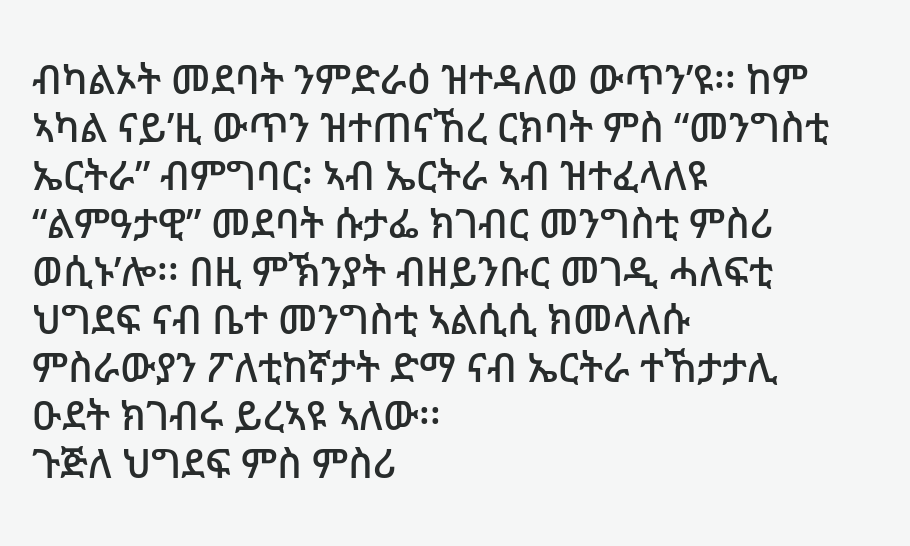ብካልኦት መደባት ንምድራዕ ዝተዳለወ ውጥን’ዩ፡፡ ከም ኣካል ናይ’ዚ ውጥን ዝተጠናኸረ ርክባት ምስ “መንግስቲ ኤርትራ” ብምግባር፡ ኣብ ኤርትራ ኣብ ዝተፈላለዩ “ልምዓታዊ” መደባት ሱታፌ ክገብር መንግስቲ ምስሪ ወሲኑ’ሎ፡፡ በዚ ምኽንያት ብዘይንቡር መገዲ ሓለፍቲ ህግደፍ ናብ ቤተ መንግስቲ ኣልሲሲ ክመላለሱ ምስራውያን ፖለቲከኛታት ድማ ናብ ኤርትራ ተኸታታሊ ዑደት ክገብሩ ይረኣዩ ኣለው፡፡
ጉጅለ ህግደፍ ምስ ምስሪ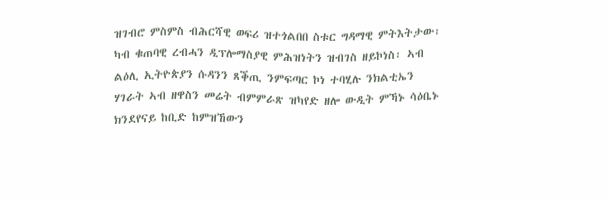ዝገብሮ ምስምስ ብሕርሻዊ ወፍሪ ዝተጎልበበ ስቱር ግዳማዊ ምትእትታው፡ ካብ ቁጠባዊ ረብሓን ዲፕሎማስያዊ ምሕዝነትን ዝብገስ ዘይኮነስ፡ ኣብ ልዕሊ ኢትዮጵያን ሱዳንን ጸቕጢ ንምፍጣር ኮነ ተባሂሉ ንክልቲኤን ሃገራት ኣብ ዘዋስን መሬት ብምምራጽ ዝካየድ ዘሎ ውዲት ምኻኑ ሳዕቤኑ ክንደየናይ ከቢድ ከምዝኸውን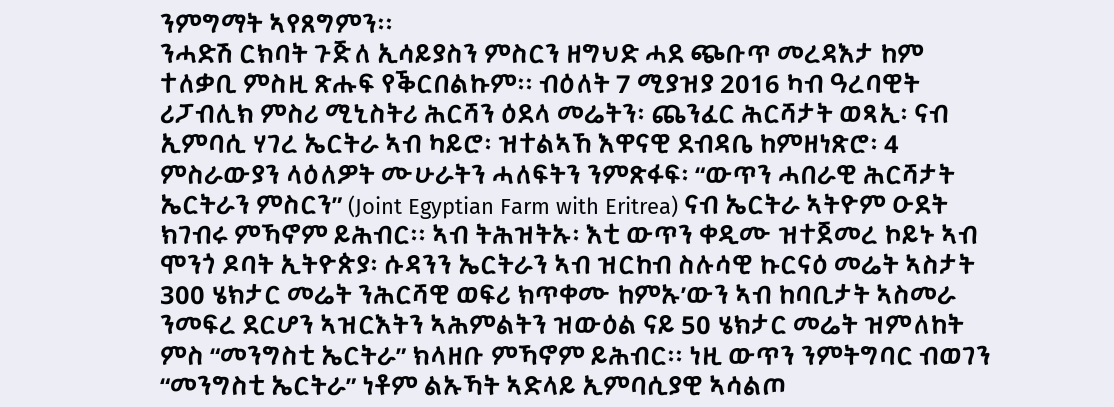ንምግማት ኣየጸግምን፡፡
ንሓድሽ ርክባት ጉጅለ ኢሳይያስን ምስርን ዘግህድ ሓደ ጭቡጥ መረዳእታ ከም ተለቃቢ ምስዚ ጽሑፍ የቕርበልኩም፡፡ ብዕለት 7 ሚያዝያ 2016 ካብ ዓረባዊት ሪፓብሊክ ምስሪ ሚኒስትሪ ሕርሻን ዕደላ መሬትን፡ ጨንፈር ሕርሻታት ወጻኢ፡ ናብ ኢምባሲ ሃገረ ኤርትራ ኣብ ካይሮ፡ ዝተልኣኸ እዋናዊ ደብዳቤ ከምዘነጽሮ፡ 4 ምስራውያን ላዕለዎት ሙሁራትን ሓለፍትን ንምጽፋፍ፡ “ውጥን ሓበራዊ ሕርሻታት ኤርትራን ምስርን” (Joint Egyptian Farm with Eritrea) ናብ ኤርትራ ኣትዮም ዑደት ክገብሩ ምኻኖም ይሕብር፡፡ ኣብ ትሕዝትኡ፡ እቲ ውጥን ቀዲሙ ዝተጀመረ ኮይኑ ኣብ ሞንጎ ዶባት ኢትዮጵያ፡ ሱዳንን ኤርትራን ኣብ ዝርከብ ስሉሳዊ ኩርናዕ መሬት ኣስታት 300 ሄክታር መሬት ንሕርሻዊ ወፍሪ ክጥቀሙ ከምኡ’ውን ኣብ ከባቢታት ኣስመራ ንመፍረ ደርሆን ኣዝርእትን ኣሕምልትን ዝውዕል ናይ 50 ሄክታር መሬት ዝምለከት ምስ “መንግስቲ ኤርትራ” ክላዘቡ ምኻኖም ይሕብር፡፡ ነዚ ውጥን ንምትግባር ብወገን “መንግስቲ ኤርትራ” ነቶም ልኡኻት ኣድላይ ኢምባሲያዊ ኣሳልጦ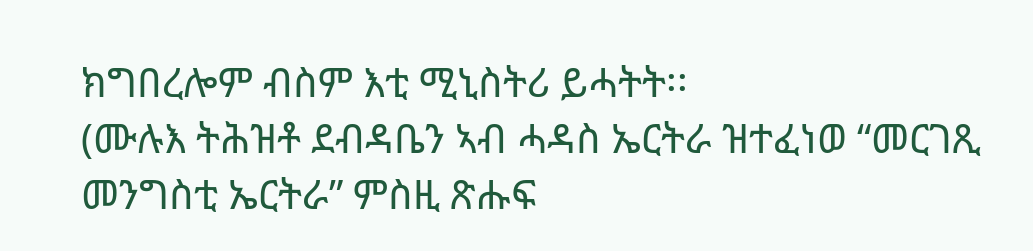ክግበረሎም ብስም እቲ ሚኒስትሪ ይሓትት፡፡
(ሙሉእ ትሕዝቶ ደብዳቤን ኣብ ሓዳስ ኤርትራ ዝተፈነወ “መርገጺ መንግስቲ ኤርትራ” ምስዚ ጽሑፍ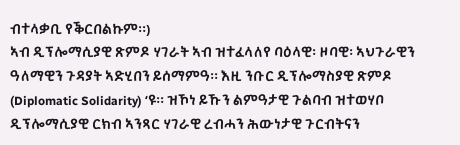ብተላቃቢ የቕርበልኩም፡፡)
ኣብ ዲፕሎማሲያዊ ጽምዶ ሃገራት ኣብ ዝተፈላለየ ባዕላዊ፡ ዞባዊ፡ ኣህጉራዊን ዓለማዊን ጉዳያት ኣድሂበን ይሰማምዓ፡፡ እዚ ንቡር ዲፕሎማስያዊ ጽምዶ (Diplomatic Solidarity) ‘ዩ፡፡ ዝኾነ ይኹን ልምዓታዊ ጉልባብ ዝተወሃቦ ዲፕሎማሲያዊ ርክብ ኣንጻር ሃገራዊ ረብሓን ሕውነታዊ ጉርብትናን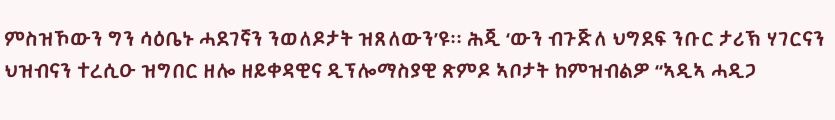ምስዝኾውን ግን ሳዕቤኑ ሓደገኛን ንወለዶታት ዝጸለውን’ዩ፡፡ ሕጂ ‘ውን ብጉጅለ ህግደፍ ንቡር ታሪኽ ሃገርናን ህዝብናን ተረሲዑ ዝግበር ዘሎ ዘይቀዳዊና ዲፕሎማስያዊ ጽምዶ ኣቦታት ከምዝብልዎ “ኣዲኣ ሓዲጋ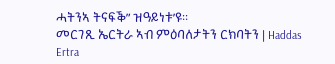ሓትንኣ ትናፍቕ” ዝዓይነቱ’ዩ፡፡
መርገጺ ኤርትራ ኣብ ምዕባለታትን ርክባትን | Haddas Ertra